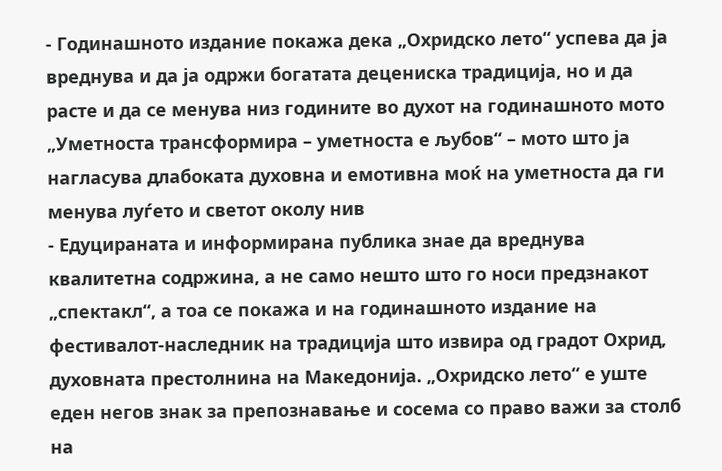- Годинашното издание покажа дека „Охридско лето“ успева да ја вреднува и да ја одржи богатата децениска традиција, но и да расте и да се менува низ годините во духот на годинашното мото „Уметноста трансформира – уметноста е љубов“ – мото што ја нагласува длабоката духовна и емотивна моќ на уметноста да ги менува луѓето и светот околу нив
- Едуцираната и информирана публика знае да вреднува квалитетна содржина, а не само нешто што го носи предзнакот „спектакл“, а тоа се покажа и на годинашното издание на фестивалот-наследник на традиција што извира од градот Охрид, духовната престолнина на Македонија. „Охридско лето“ е уште еден негов знак за препознавање и сосема со право важи за столб на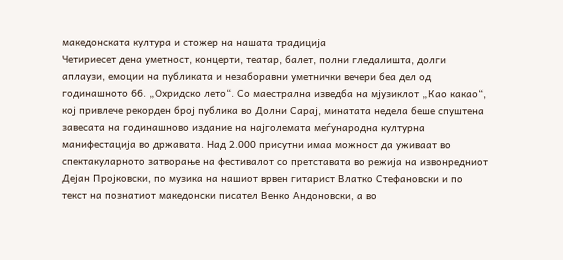македонската култура и стожер на нашата традиција
Четириесет дена уметност, концерти, театар, балет, полни гледалишта, долги аплаузи, емоции на публиката и незаборавни уметнички вечери беа дел од годинашното 66. „Охридско лето“. Со маестрална изведба на мјузиклот „Као какао“, кој привлече рекорден број публика во Долни Сарај, минатата недела беше спуштена завесата на годинашново издание на најголемата меѓународна културна манифестација во државата. Над 2.000 присутни имаа можност да уживаат во спектакуларното затворање на фестивалот со претставата во режија на извонредниот Дејан Пројковски, по музика на нашиот врвен гитарист Влатко Стефановски и по текст на познатиот македонски писател Венко Андоновски, а во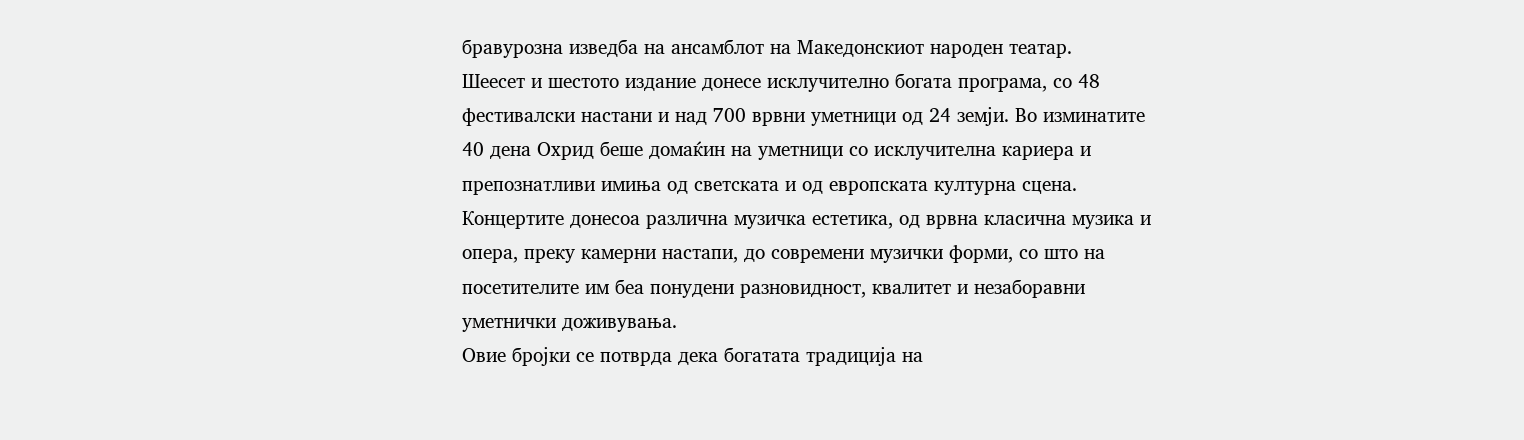бравурозна изведба на ансамблот на Македонскиот народен театар.
Шеесет и шестото издание донесе исклучително богата програма, со 48 фестивалски настани и над 700 врвни уметници од 24 земји. Во изминатите 40 дена Охрид беше домаќин на уметници со исклучителна кариера и препознатливи имиња од светската и од европската културна сцена. Концертите донесоа различна музичка естетика, од врвна класична музика и опера, преку камерни настапи, до современи музички форми, со што на посетителите им беа понудени разновидност, квалитет и незаборавни уметнички доживувања.
Овие бројки се потврда дека богатата традиција на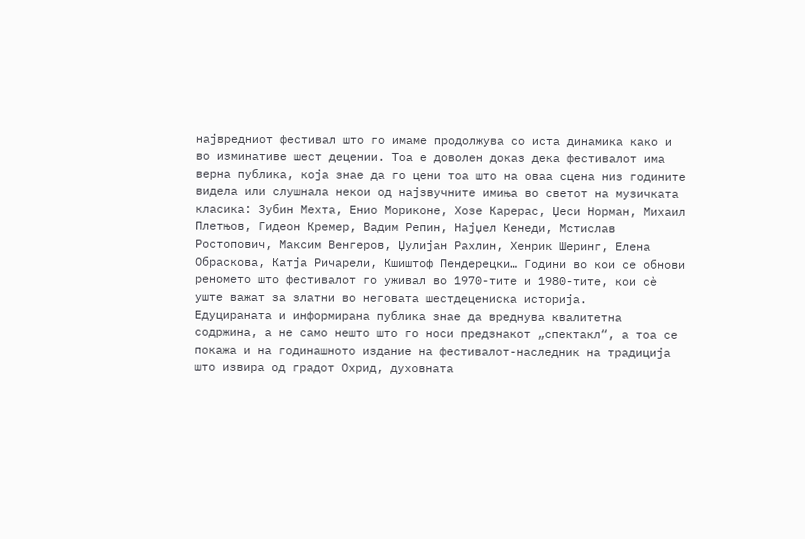највредниот фестивал што го имаме продолжува со иста динамика како и во изминативе шест децении. Тоа е доволен доказ дека фестивалот има верна публика, која знае да го цени тоа што на оваа сцена низ годините видела или слушнала некои од најзвучните имиња во светот на музичката класика: Зубин Мехта, Енио Мориконе, Хозе Карерас, Џеси Норман, Михаил Плетњов, Гидеон Кремер, Вадим Репин, Најџел Кенеди, Мстислав Ростопович, Максим Венгеров, Џулијан Рахлин, Хенрик Шеринг, Елена Обраскова, Катја Ричарели, Кшиштоф Пендерецки… Години во кои се обнови реномето што фестивалот го уживал во 1970-тите и 1980-тите, кои сѐ уште важат за златни во неговата шестдецениска историја.
Едуцираната и информирана публика знае да вреднува квалитетна содржина, а не само нешто што го носи предзнакот „спектакл“, а тоа се покажа и на годинашното издание на фестивалот-наследник на традиција што извира од градот Охрид, духовната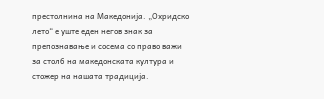престолнина на Македонија. „Охридско лето“ е уште еден негов знак за препознавање и сосема со право важи за столб на македонската култура и стожер на нашата традиција.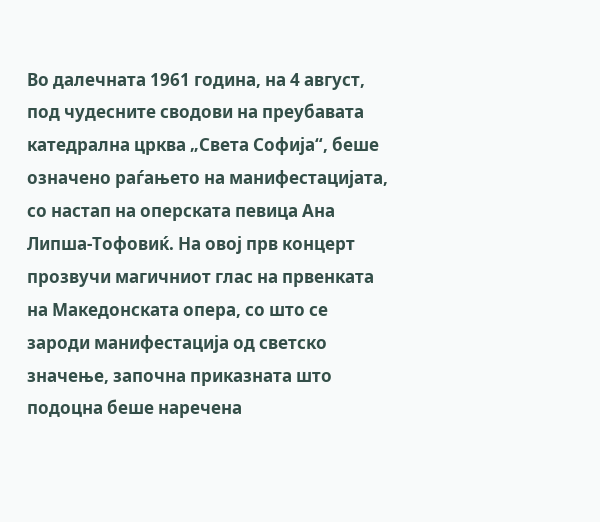Во далечната 1961 година, на 4 август, под чудесните сводови на преубавата катедрална црква „Света Софија“, беше означено раѓањето на манифестацијата, со настап на оперската певица Ана Липша-Тофовиќ. На овој прв концерт прозвучи магичниот глас на првенката на Македонската опера, со што се зароди манифестација од светско значење, започна приказната што подоцна беше наречена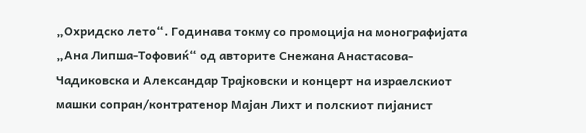„Охридско лето“. Годинава токму со промоција на монографијата „Ана Липша-Тофовиќ“ од авторите Снежана Анастасова-Чадиковска и Александар Трајковски и концерт на израелскиот машки сопран/контратенор Мајан Лихт и полскиот пијанист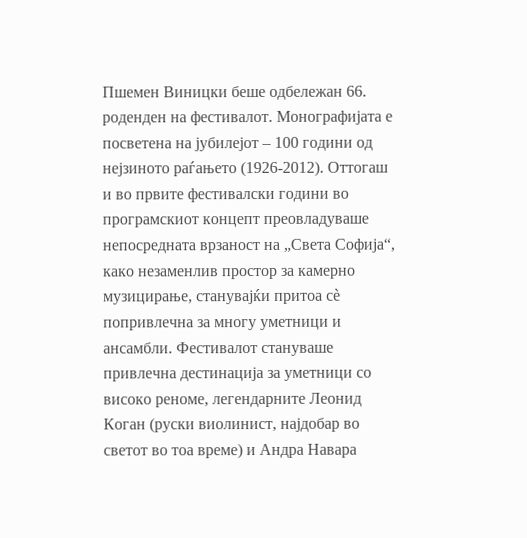Пшемен Виницки беше одбележан 66. роденден на фестивалот. Монографијата е посветена на јубилејот – 100 години од нејзиното раѓањето (1926-2012). Оттогаш и во првите фестивалски години во програмскиот концепт преовладуваше непосредната врзаност на „Света Софија“, како незаменлив простор за камерно музицирање, станувајќи притоа сѐ попривлечна за многу уметници и ансамбли. Фестивалот стануваше привлечна дестинација за уметници со високо реноме, легендарните Леонид Коган (руски виолинист, најдобар во светот во тоа време) и Андра Навара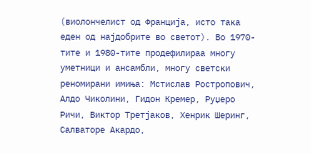(виолончелист од Франција, исто така еден од најдобрите во светот). Во 1970-тите и 1980-тите продефилираа многу уметници и ансамбли, многу светски реномирани имиња: Мстислав Ростропович, Алдо Чиколини, Гидон Кремер, Руџеро Ричи, Виктор Третјаков, Хенрик Шеринг, Салваторе Акардо,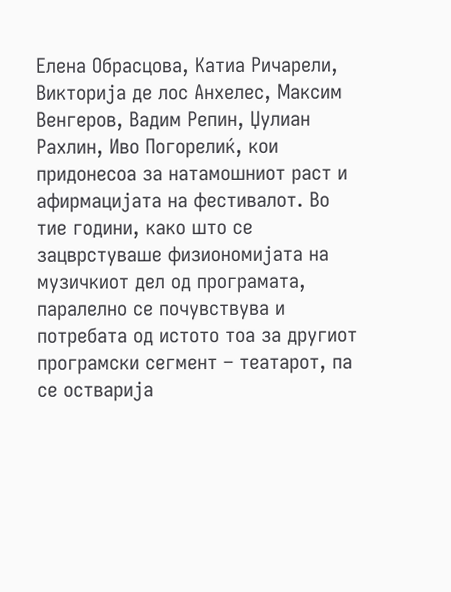Елена Обрасцова, Катиа Ричарели, Викторија де лос Анхелес, Максим Венгеров, Вадим Репин, Џулиан Рахлин, Иво Погорелиќ, кои придонесоа за натамошниот раст и афирмацијата на фестивалот. Во тие години, како што се зацврстуваше физиономијата на музичкиот дел од програмата, паралелно се почувствува и потребата од истото тоа за другиот програмски сегмент – театарот, па се остварија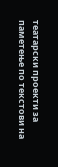театарски проекти за паметење по текстови на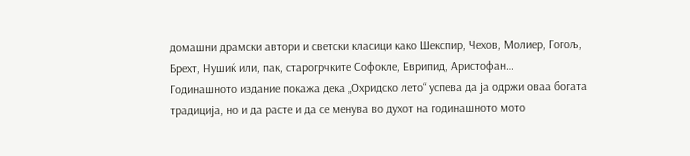домашни драмски автори и светски класици како Шекспир, Чехов, Молиер, Гогољ, Брехт, Нушиќ или, пак, старогрчките Софокле, Еврипид, Аристофан…
Годинашното издание покажа дека „Охридско лето“ успева да ја одржи оваа богата традиција, но и да расте и да се менува во духот на годинашното мото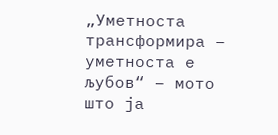„Уметноста трансформира – уметноста е љубов“ – мото што ја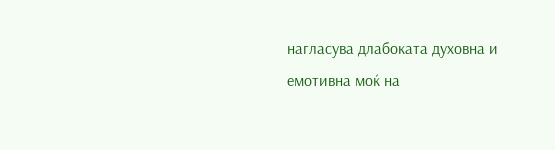нагласува длабоката духовна и емотивна моќ на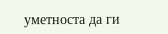уметноста да ги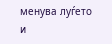менува луѓето и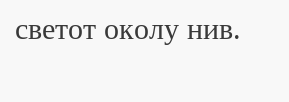светот околу нив.